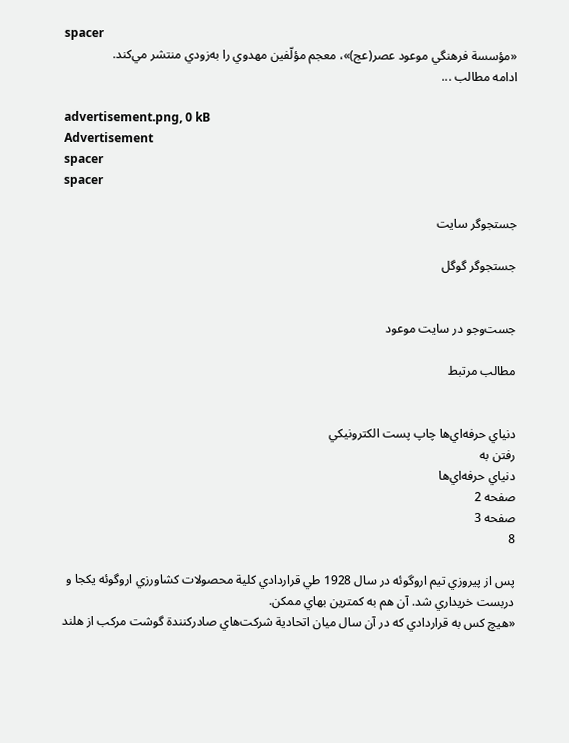spacer
«مؤسسة فرهنگي موعود عصر(عج)»، معجم مؤلّفين مهدوي را به‌زودي منتشر مي‌کند.
ادامه مطالب ...

advertisement.png, 0 kB
Advertisement
spacer
spacer

جستجوگر سايت

جستجوگر گوگل


جست‌وجو در سايت موعود

مطالب مرتبط


دنياي حرفه‌اي‌ها چاپ پست الكترونيكي
رفتن به
دنياي حرفه‌اي‌ها
صفحه 2
صفحه 3
8

پس از پيروزي تيم اروگوئه در سال 1928 طي قراردادي كلية محصولات كشاورزي اروگوئه يكجا و دربست خريداري شد. آن هم به كمترين بهاي ممكن.
«هيچ كس به قراردادي كه در آن سال ميان اتحادية شركت‌هاي صادركنندة گوشت مركب از هلند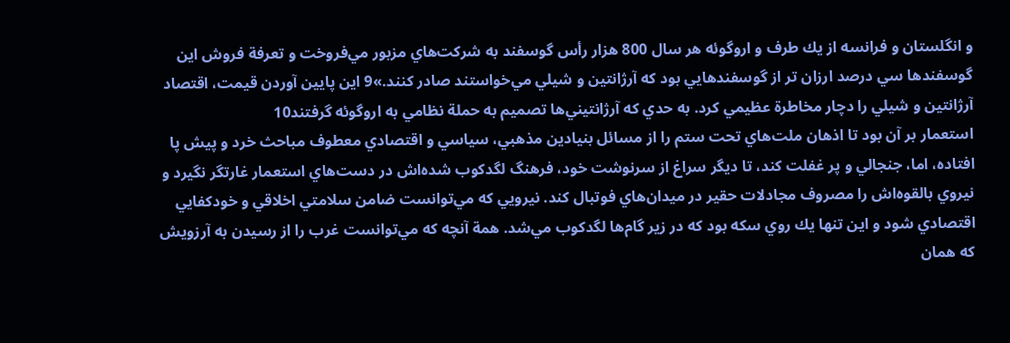و انگلستان و فرانسه از يك طرف و اروگوئه هر سال 800 هزار رأس گوسفند به شركت‌هاي مزبور مي‌فروخت و تعرفة فروش اين گوسفندها سي درصد ارزان تر از گوسفندهايي بود كه آرژانتين و شيلي مي‌خواستند صادر كنند.»9 اين پايين آوردن قيمت، اقتصاد آرژانتين و شيلي را دچار مخاطرة عظيمي كرد. به حدي كه آرژانتيني‌ها تصميم به حملة نظامي به اروگوئه گرفتند10
استعمار بر آن بود تا اذهان ملت‌هاي تحت ستم را از مسائل بنيادين مذهبي، سياسي و اقتصادي معطوف مباحث خرد و پيش پا افتاده، اما، جنجالي و پر غفلت كند، تا ديگر سراغ از سرنوشت خود، فرهنگ لگدكوب شده‌اش در دست‌هاي استعمار غارتگر نگيرد و نيروي بالقوه‌اش را مصروف مجادلات حقير در ميدان‌هاي فوتبال كند. نيرويي كه مي‌توانست ضامن سلامتي اخلاقي و خودكفايي اقتصادي شود و اين تنها يك روي سكه بود كه در زير گام‌ها لگدكوب مي‌شد. همة آنچه كه مي‌توانست غرب را از رسيدن به آرزويش كه همان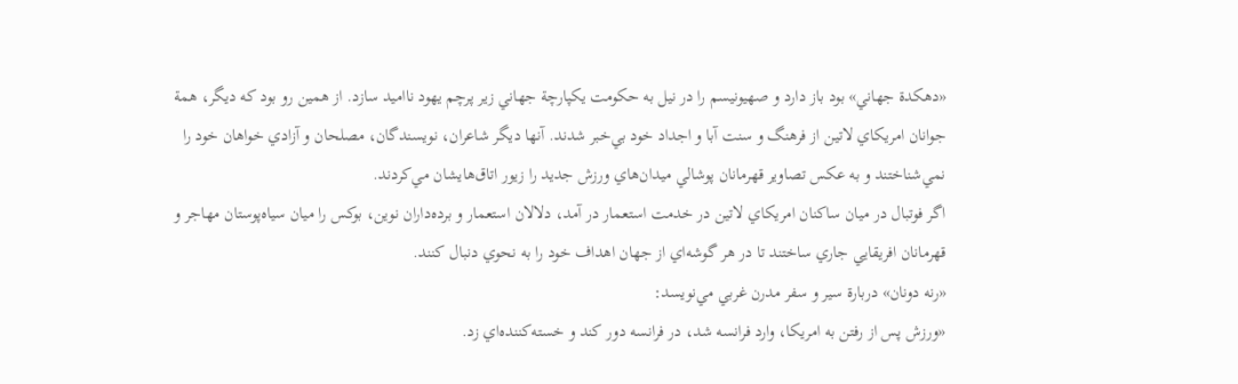«دهكدة جهاني» بود باز دارد و صهيونيسم را در نيل به حكومت يكپارچة جهاني زير پرچم يهود نااميد سازد. از همين رو بود كه ديگر، همة جوانان امريكاي لاتين از فرهنگ و سنت آبا و اجداد خود بي‌خبر شدند. آنها ديگر شاعران، نويسندگان، مصلحان و آزادي خواهان خود را نمي‌شناختند و به عكس تصاوير قهرمانان پوشالي ميدان‌هاي ورزش جديد را زيور اتاق‌هايشان مي‌كردند.
اگر فوتبال در میان ساكنان امريكاي لاتين در خدمت استعمار در آمد، دلالان استعمار و برده‌داران نوين، بوكس را ميان سياه‌پوستان مهاجر و قهرمانان افريقايي جاري ساختند تا در هر گوشه‌اي از جهان اهداف خود را به نحوي دنبال كنند.
«رنه دونان» دربارة سير و سفر مدرن غربي مي‌نويسد:
«ورزش پس از رفتن به امريكا، وارد فرانسه شد، در فرانسه دور كند و خسته‌كننده‌اي زد.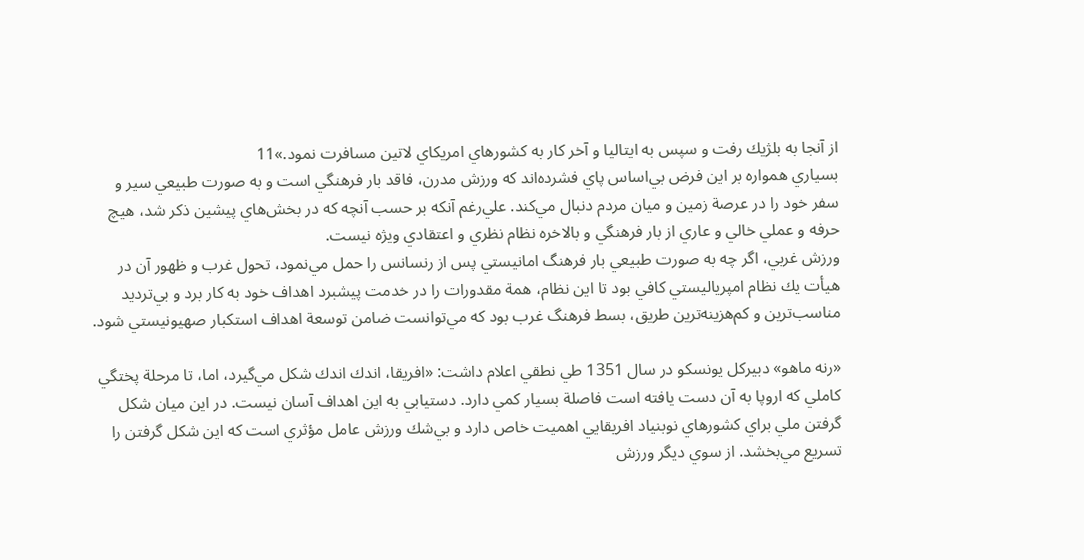از آنجا به بلژيك رفت و سپس به ايتاليا و آخر كار به كشورهاي امريكاي لاتين مسافرت نمود.»11
بسياري همواره بر اين فرض بي‌اساس پاي فشرده‌اند كه ورزش مدرن، فاقد بار فرهنگي است و به صورت طبيعي سير و سفر خود را در عرصة زمين و ميان مردم دنبال مي‌كند. علي‌رغم آنكه بر حسب آنچه كه در بخش‌هاي پيشين ذكر شد، هيچ حرفه و عملي خالي و عاري از بار فرهنگي و بالاخره نظام نظري و اعتقادي ويژه نيست.
ورزش غربي، اگر چه به صورت طبيعي بار فرهنگ امانيستي پس از رنسانس را حمل مي‌نمود، تحول غرب و ظهور آن در هيأت يك نظام امپرياليستي كافي بود تا اين نظام، همة مقدورات را در خدمت پيشبرد اهداف خود به كار برد و بي‌ترديد مناسب‌ترين و كم‌هزينه‌ترين طريق، بسط فرهنگ غرب بود كه مي‌توانست ضامن توسعة اهداف استكبار صهيونيستي شود.

«رنه ماهو» دبيركل يونسكو در سال 1351 طي نطقي اعلام داشت: «افريقا، اندك اندك شكل مي‌گيرد، اما، تا مرحلة پختگي كاملي كه اروپا به آن دست يافته است فاصلة بسيار كمي دارد. دستيابي به اين اهداف آسان نيست. در اين ميان شكل گرفتن ملي براي كشورهاي نوبنياد افريقايي اهميت خاص دارد و بي‌شك ورزش عامل مؤثري است كه اين شكل گرفتن را تسريع مي‌بخشد. از سوي ديگر ورزش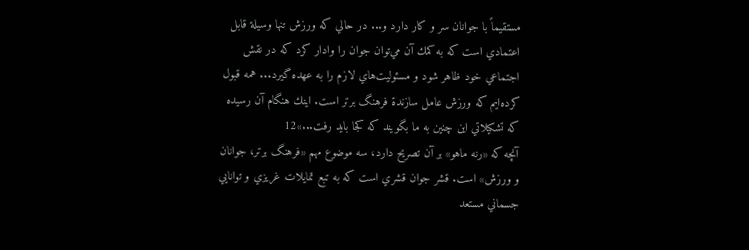مستقيماً با جوانان سر و كار دارد و... در حالي كه ورزش تنها وسيلة قابل اعتمادي است كه به كمك آن مي‌توان جوان را وادار كرد كه در نقش اجتماعي خود ظاهر شود و مسئوليت‌هاي لازم را به عهده گيرد... همه قبول كرده‌ايم كه ورزش عامل سازندة فرهنگ برتر است. اينك هنگام آن رسيده كه تشكيلاتي اين چنين به ما بگويند كه كجا بايد رفت...»12
آنچه كه «رنه ماهو» بر آن تصريح دارد، سه موضوع مهم «فرهنگ برتر، جوانان و ورزش» است. قشر جوان قشري است كه به تبع تمايلات غريزي و توانايي جسماني مستعد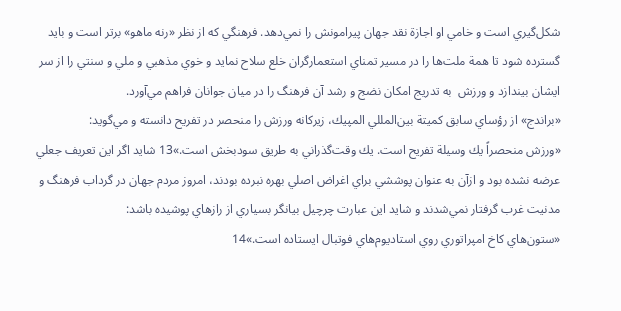شكل‌گيري است و خامي او اجازة نقد جهان پيرامونش را نمي‌دهد. فرهنگي كه از نظر «رنه ماهو» برتر است و بايد گسترده شود تا همة ملت‌ها را در مسير تمناي استعمارگران خلع سلاح نمايد و خوي مذهبي و ملي و سنتي را از سر ايشان بيندازد و ورزش  به تدريج امكان نضج و رشد آن فرهنگ را در ميان جوانان فراهم مي‌آورد.
«براندج» از رؤساي سابق كميتة بين‌المللي المپيك، زيركانه ورزش را منحصر در تفريح دانسته و مي‌گويد:
«ورزش منحصراً يك وسيلة تفريح است. يك وقت‌گذراني به طريق سودبخش است.»13 شايد اگر اين تعريف جعلي عرضه نشده بود و ازآن به عنوان پوششي براي اغراض اصلي بهره نبرده بودند، امروز مردم جهان در گرداب فرهنگ و مدنيت غرب گرفتار نمي‌شدند و شايد اين عبارت چرچيل بيانگر بسياري از رازهاي پوشيده باشد:
«ستون‌هاي كاخ امپراتوري روي استاديوم‌هاي فوتبال ايستاده است.»14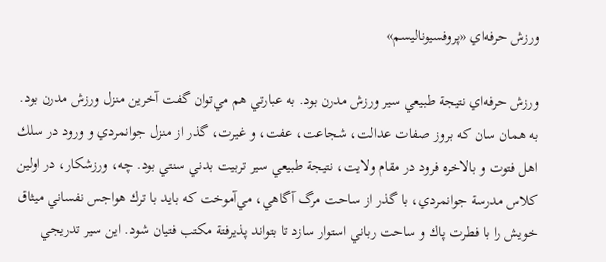ورزش حرفه‌اي «پروفسيوناليسم»

ورزش حرفه‌اي نتيجة طبيعي سير ورزش مدرن بود. به عبارتي هم مي‌توان گفت آخرين منزل ورزش مدرن بود. به همان سان كه بروز صفات عدالت، شجاعت، عفت، و غيرت، گذر از منزل جوانمردي و ورود در سلك اهل فتوت و بالاخره فرود در مقام ولايت، نتيجة طبيعي سير تربيت بدني سنتي بود. چه، ورزشكار، در اولين كلاس مدرسة جوانمردي، با گذر از ساحت مرگ آگاهي، مي‌آموخت كه بايد با ترك هواجس نفساني ميثاق خويش را با فطرت پاك و ساحت رباني استوار سازد تا بتواند پذيرفتة مكتب فتيان شود. اين سیر تدريجي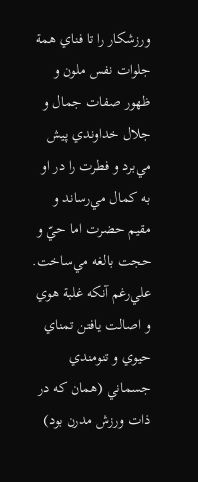ورزشكار را تا فناي همة جلوات نفس ملون و ظهور صفات جمال و جلال خداوندي پيش مي‌برد و فطرت را در او به كمال مي‌رساند و مقيم حضرت اما حيّ و حجت بالغه مي‌ساخت. علي‌رغم آنكه غلبة هوي و اصالت يافتن تمناي حيوي و تنومندي جسماني (همان كه در ذات ورزش مدرن بود)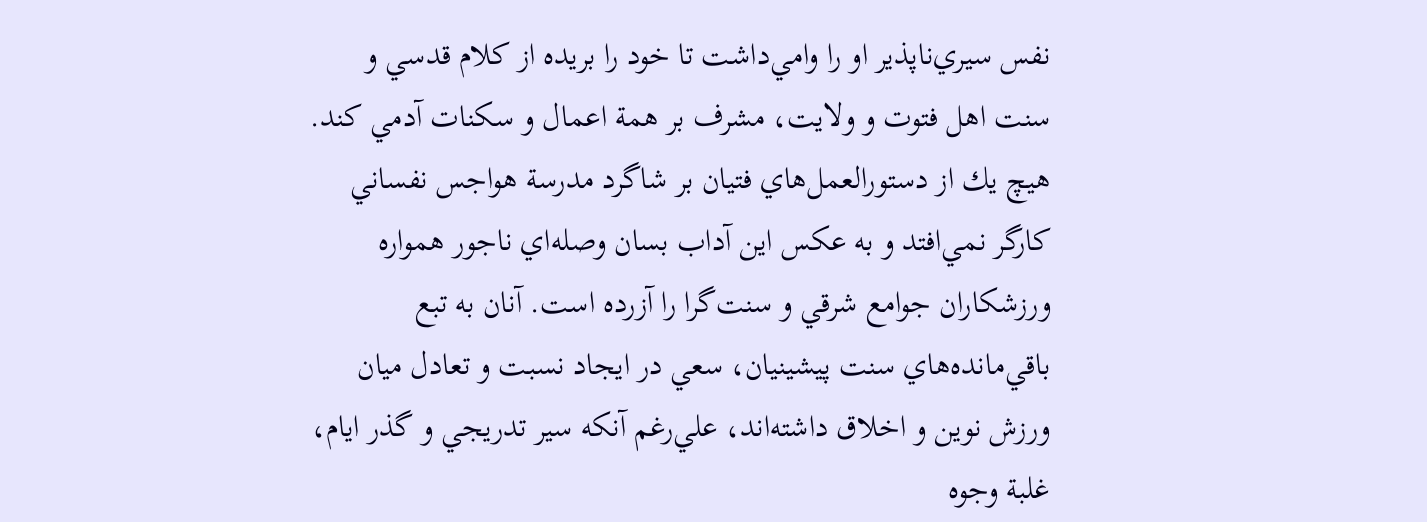نفس سيري‌ناپذير او را وامي‌داشت تا خود را بريده از كلام قدسي و سنت اهل فتوت و ولايت، مشرف بر همة اعمال و سكنات آدمي كند. هيچ يك از دستورالعمل‌هاي فتيان بر شاگرد مدرسة هواجس نفساني كارگر نمي‌افتد و به عكس اين آداب بسان وصله‌اي ناجور همواره ورزشكاران جوامع شرقي و سنت‌گرا را آزرده است. آنان به تبع باقي‌مانده‌هاي سنت پيشينيان، سعي در ايجاد نسبت و تعادل ميان ورزش نوين و اخلاق داشته‌اند، علي‌رغم آنكه سیر تدريجي و گذر ايام، غلبة وجوه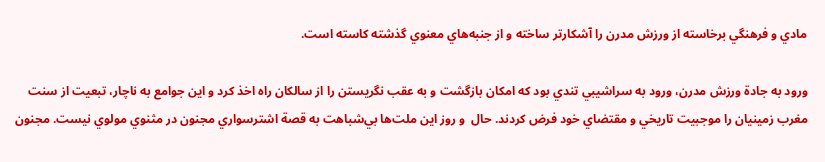مادي و فرهنگي برخاسته از ورزش مدرن را آشكارتر ساخته و از جنبه‌هاي معنوي گذشته كاسته است.

ورود به جادة ورزش مدرن، ورود به سراشيبي تندي بود كه امكان بازگشت و به عقب نگريستن را از سالكان راه اخذ كرد و اين جوامع به ناچار، تبعيت از سنت مغرب زمينيان را موجبيت تاريخي و مقتضاي خود فرض كردند. حال  و روز اين ملت‌ها بي‌شباهت به قصة اشترسواري مجنون در مثنوي مولوي نيست. مجنون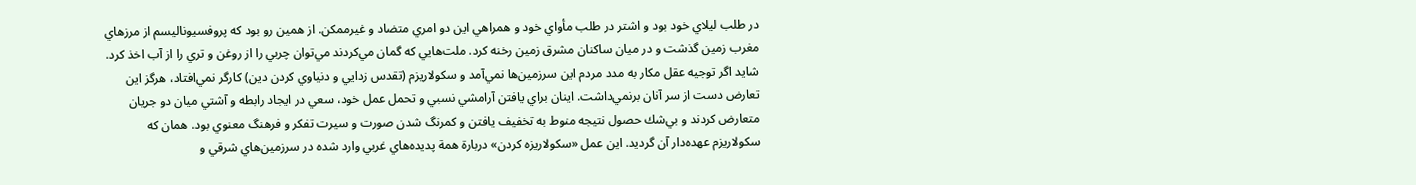در طلب ليلاي خود بود و اشتر در طلب مأواي خود و همراهي اين دو امري متضاد و غيرممكن. از همين رو بود كه پروفسيوناليسم از مرزهاي مغرب زمين گذشت و در ميان ساكنان مشرق زمين رخنه كرد. ملت‌هايي كه گمان مي‌كردند مي‌توان چربي را از روغن و تري را از آب اخذ كرد. شايد اگر توجيه عقل مكار به مدد مردم اين سرزمين‌ها نمي‌آمد و سكولاريزم (تقدس زدايي و دنياوي كردن دين) كارگر نمي‌افتاد، هرگز اين تعارض دست از سر آنان برنمي‌داشت. اينان براي يافتن آرامشي نسبي و تحمل عمل خود، سعي در ايجاد رابطه و آشتي ميان دو جريان متعارض كردند و بي‌شك حصول نتيجه منوط به تخفيف يافتن و كمرنگ شدن صورت و سيرت تفكر و فرهنگ معنوي بود. همان كه سكولاريزم عهده‌دار آن گرديد. اين عمل «سكولاريزه كردن» دربارة همة پديده‌هاي غربي وارد شده در سرزمين‌هاي شرقي و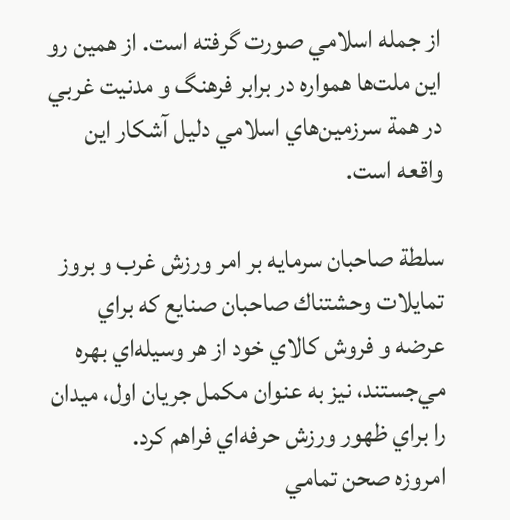از جمله اسلامي صورت گرفته است. از همين رو اين ملت‌ها همواره در برابر فرهنگ و مدنيت غربي در همة سرزمين‌هاي اسلامي دليل آشكار اين واقعه است.

سلطة صاحبان سرمايه بر امر ورزش غرب و بروز تمايلات وحشتناك صاحبان صنايع كه براي عرضه و فروش كالاي خود از هر وسيله‌اي بهره مي‌جستند، نيز به عنوان مكمل جريان اول، ميدان را براي ظهور ورزش حرفه‌اي فراهم كرد.
امروزه صحن تمامي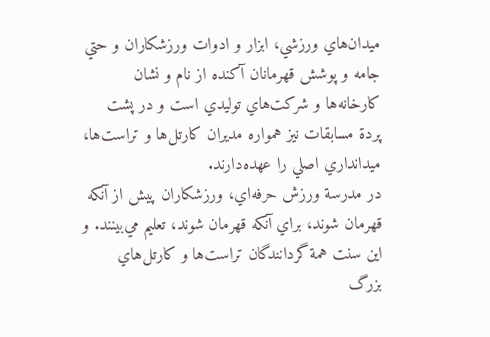ميدان‌هاي ورزشي، ابزار و ادوات ورزشكاران و حتي جامه و پوشش قهرمانان آكنده از نام و نشان كارخانه‌ها و شركت‌هاي توليدي است و در پشت پردة مسابقات نيز همواره مديران كارتل‌ها و تراست‌ها، ميدانداري اصلي را عهده‌دارند.
در مدرسة ورزش حرفه‌اي، ورزشكاران پيش از آنكه قهرمان شوند، براي آنكه قهرمان شوند، تعليم مي‌بينند. و اين سنت همة گردانندگان تراست‌ها و كارتل‌هاي بزرگ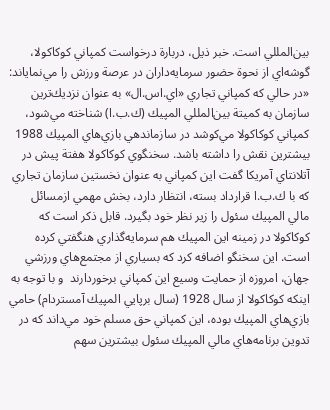بين‌المللي است. خبر ذيل، دربارة درخواست كمپاني كوكاكولا، گوشه‌اي از نحوة حضور سرمايه‌داران در عرصة ورزش را مي‌نماياند:
«در حالي كه كمپاني تجاري «اي.اس.ال» به عنوان نزديك‌ترين سازمان به كميتة بين‌المللي المپيك (ك.ب.ا) شناخته مي‌شود، كمپاني كوكاكولا مي‌كوشد در سازماندهي بازي‌هاي المپيك 1988 بيشترين نقش را داشته باشد. سخنگوي كوكاكولا هفتة پيش در آتلانتاي آمريكا گفت اين كمپاني به عنوان نخستين سازمان تجاري كه با ك.ب.ا قرارداد بسته، انتظار دارد، بخش مهمي ازمسائل مالي المپيك سئول را زير نظر خود بگيرد. قابل ذكر است كه كوكاكولا در زمينه اين المپيك هم سرمايه‌‌گذاري هنگفتي كرده است. اين سخنگو اضافه كرد كه بسياري از مجتمع‌هاي ورزشي جهان، امروزه از حمايت وسيع اين كمپاني برخوردارند  و با توجه به اينكه كوكاكولا از سال 1928 (سال برپايي المپيك آمستردام) حامي بازي‌هاي المپيك بوده، اين كمپاني حق مسلم خود مي‌داند كه در تدوين برنامه‌هاي مالي المپيك سئول بيشترين سهم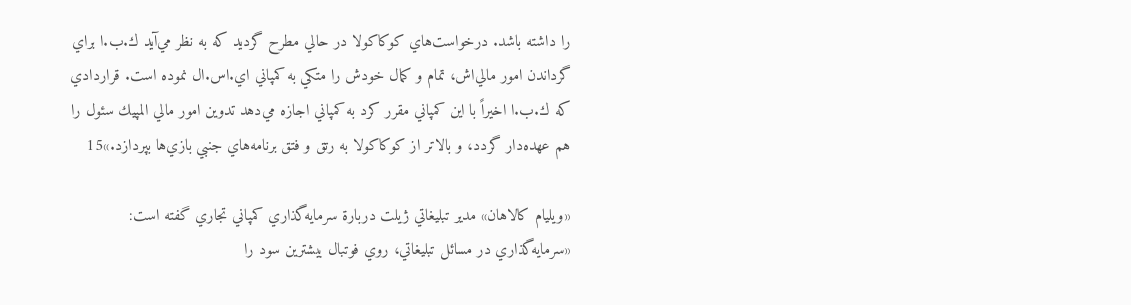را داشته باشد. درخواست‌هاي كوكاكولا در حالي مطرح گرديد كه به نظر مي‌آيد ك.ب.ا براي گرداندن امور مالي‌اش، تمام و كمال خودش را متكي به كمپاني اي.اس.ال نموده است. قراردادي كه ك.ب.ا اخيراً با اين كمپاني مقرر كرد به كمپاني اجازه مي‌دهد تدوين امور مالي المپيك سئول را هم عهده‌دار گردد، و بالاتر از كوكاكولا به رتق و فتق برنامه‌هاي جنبي بازي‌ها بپردازد.»15

«ويليام كالاهان» مدير تبليغاتي ژيلت دربارة سرمايه‌گذاري كمپاني تجاري گفته است: «سرمايه‌گذاري در مسائل تبليغاتي، روي فوتبال بيشترين سود را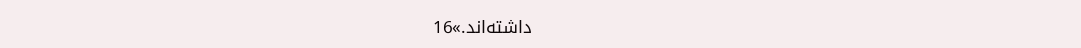داشته‌اند.»16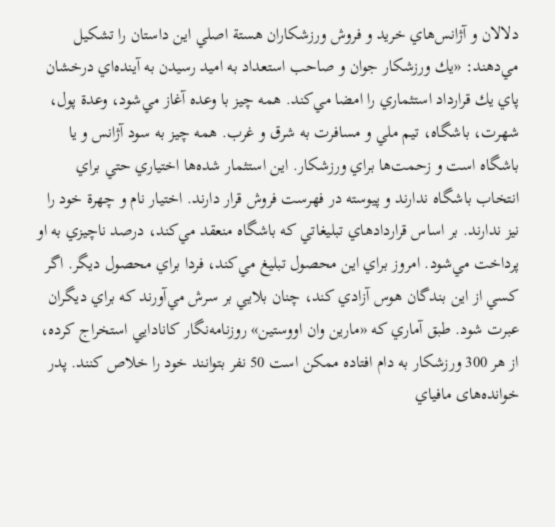دلالان و آژانس‌هاي خريد و فروش ورزشكاران هستة اصلي اين داستان را تشكيل مي‌دهند: «يك ورزشكار جوان و صاحب استعداد به اميد رسيدن به آينده‌اي درخشان پاي يك قرارداد استثماري را امضا مي‌كند. همه چيز با وعده آغاز مي‌شود، وعدة پول، شهرت، باشگاه، تيم ملي و مسافرت به شرق و غرب. همه چيز به سود آژانس و يا باشگاه است و زحمت‌ها براي ورزشكار. اين استثمار شده‌ها اختياري حتي براي انتخاب باشگاه ندارند و پيوسته در فهرست فروش قرار دارند. اختيار نام و چهرة خود را نيز ندارند. بر اساس قراردادهاي تبليغاتي كه باشگاه منعقد مي‌كند، درصد ناچيزي به او پرداخت مي‌شود. امروز براي اين محصول تبليغ مي‌كند، فردا براي محصول ديگر. اگر كسي از اين بندگان هوس آزادي كند، چنان بلايي بر سرش مي‌آورند كه براي ديگران عبرت شود. طبق آماري كه «مارين وان اووستين» روزنامه‌نگار كانادايي استخراج كرده، از هر 300 ورزشكار به دام افتاده ممكن است 50 نفر بتوانند خود را خلاص كنند. پدر خوانده‌های مافياي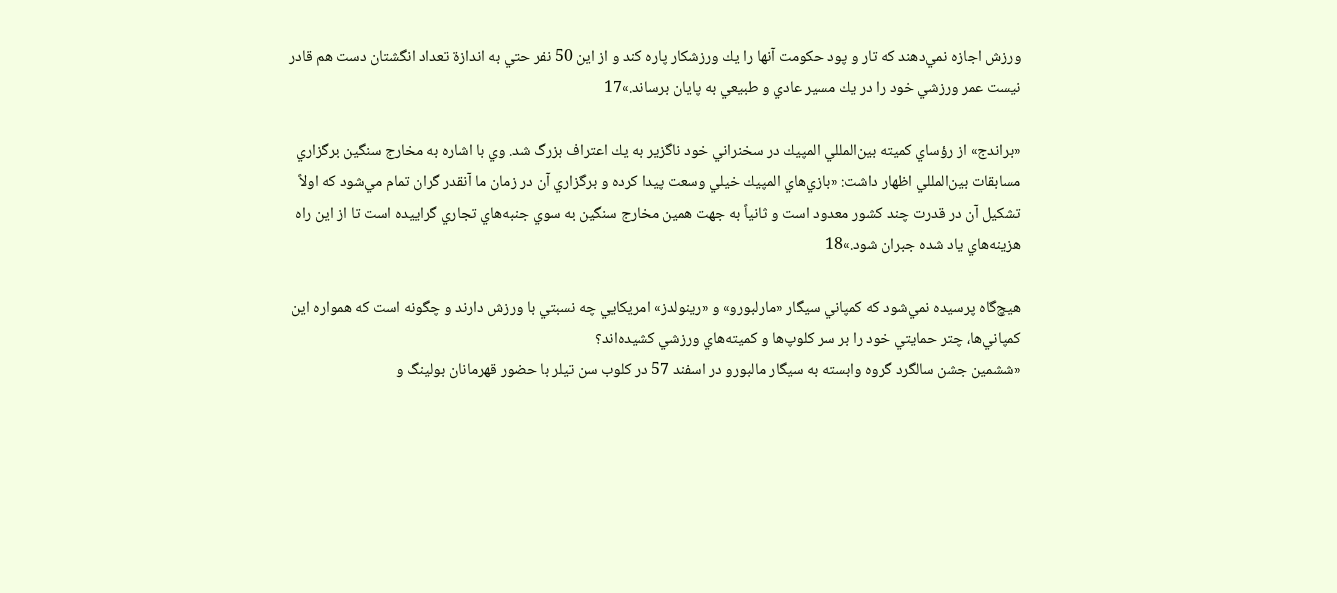ورزش اجازه نمي‌دهند كه تار و پود حكومت آنها را يك ورزشكار پاره كند و از اين 50 نفر حتي به اندازة تعداد انگشتان دست هم قادر نيست عمر ورزشي خود را در يك مسير عادي و طبيعي به پايان برساند.»17

«براندج» از رؤساي كميته بين‌المللي المپيك در سخنراني خود ناگزير به يك اعتراف بزرگ شد. وي با اشاره به مخارج سنگين برگزاري مسابقات بين‌المللي اظهار داشت: «بازي‌هاي المپيك خيلي وسعت پيدا كرده و برگزاري آن در زمان ما آنقدر گران تمام مي‌شود كه اولاً تشكيل آن در قدرت چند كشور معدود است و ثانياً به جهت همين مخارج سنگين به سوي جنبه‌هاي تجاري گراييده است تا از اين راه هزينه‌هاي ياد شده جبران شود.»18

هيچ‌گاه پرسيده نمي‌شود كه كمپاني سيگار «مارلبورو» و «رينولدز» امريكايي چه نسبتي با ورزش دارند و چگونه است كه همواره اين كمپاني‌ها، چتر حمايتي خود را بر سر كلوپ‌ها و كميته‌هاي ورزشي كشيده‌اند؟
«ششمين جشن سالگرد گروه وابسته به سيگار مالبورو در اسفند 57 در كلوب سن تيلر با حضور قهرمانان بولينگ و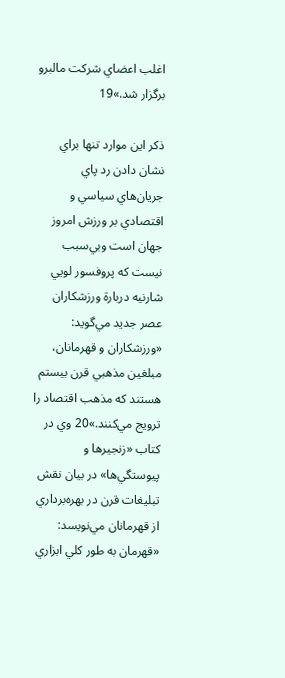اغلب اعضاي شركت مالبرو برگزار شد.»19

ذكر اين موارد تنها براي نشان دادن رد پاي جريان‌هاي سياسي و اقتصادي بر ورزش امروز جهان است وبي‌سبب نيست كه پروفسور لويي شارنيه دربارة ورزشكاران عصر جديد مي‌گويد: «ورزشكاران و قهرمانان، مبلغين مذهبي قرن بيستم هستند كه مذهب اقتصاد را ترويج مي‌كنند.»20 وي در كتاب «زنجيرها و پيوستگي‌ها» در بيان نقش تبليغات قرن در بهره‌برداري از قهرمانان مي‌نويسد: «قهرمان به طور كلي ابزاري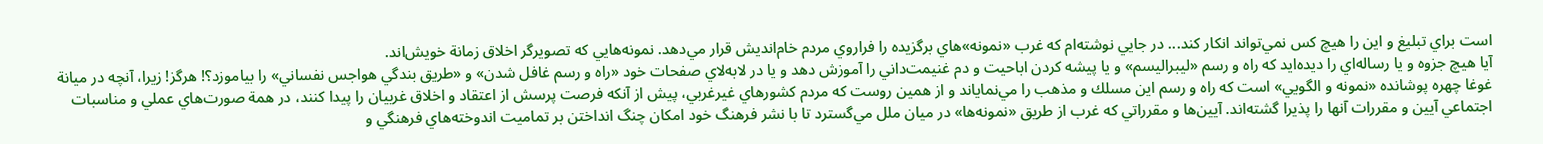است براي تبليغ و اين را هيچ كس نمي‌تواند انكار كند... در جايي نوشته‌ام كه غرب «نمونه»هاي برگزيده را فراروي مردم خام‌انديش قرار مي‌دهد. نمونه‌هايي كه تصويرگر اخلاق زمانة خويش‌اند.
آيا هيچ جزوه و يا رساله‌اي را ديده‌ايد كه راه و رسم «ليبراليسم» و يا پيشه كردن اباحيت و دم غنيمت‌داني را آموزش دهد و يا در لابه‌لاي صفحات خود «راه و رسم غافل شدن» و «طريق بندگي هواجس نفساني» را بياموزد؟! هرگز! زيرا، آنچه در ميانة غوغا چهره پوشانده «نمونه و الگويي» است كه راه و رسم اين مسلك و مذهب را مي‌نماياند و از همين روست كه مردم كشورهاي غيرغربي، پيش از آنكه فرصت پرسش از اعتقاد و اخلاق غربيان را پيدا كنند، در همة صورت‌هاي عملي و مناسبات اجتماعي آيين و مقررات آنها را پذيرا گشته‌اند. آيين‌ها و مقرراتي كه غرب از طريق «نمونه‌ها» در ميان ملل مي‌گسترد تا با نشر فرهنگ خود امكان چنگ انداختن بر تماميت اندوخته‌هاي فرهنگي و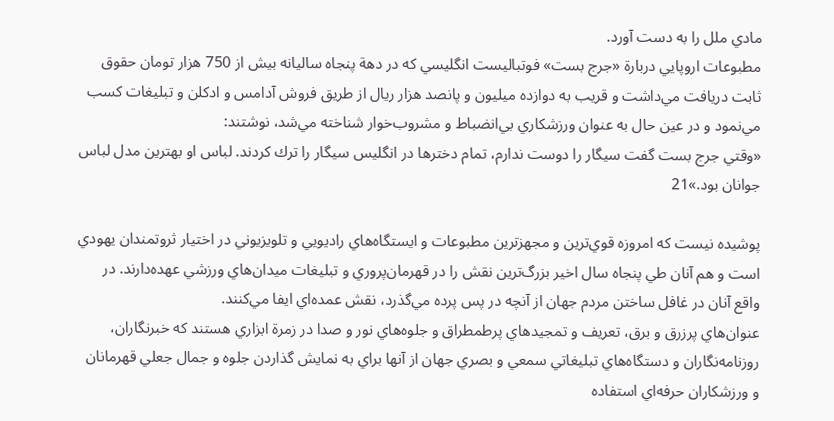مادي ملل را به دست آورد.
مطبوعات اروپايي دربارة «جرج بست» فوتباليست انگليسي كه در دهة پنجاه ساليانه بيش از 750 هزار تومان حقوق ثابت دريافت مي‌داشت و قريب به دوازده ميليون و پانصد هزار ريال از طريق فروش آدامس و ادكلن و تبليغات كسب مي‌نمود و در عين حال به عنوان ورزشكاري بي‌انضباط و مشروب‌خوار شناخته مي‌شد، نوشتند:
«وقتي جرج بست گفت سيگار را دوست ندارم، تمام دخترها در انگليس سيگار را ترك كردند. لباس او بهترين مدل لباس جوانان بود.»21

پوشيده نيست كه امروزه قوي‌ترين و مجهزترين مطبوعات و ايستگاه‌هاي راديويي و تلويزيوني در اختيار ثروتمندان يهودي است و هم آنان طي پنجاه سال اخير بزرگ‌ترين نقش را در قهرمان‌پروري و تبليغات ميدان‌هاي ورزشي عهده‌دارند. در واقع آنان در غافل ساختن مردم جهان از آنچه در پس پرده مي‌گذرد، نقش عمده‌اي ايفا مي‌كنند.
عنوان‌هاي پرزرق و برق، تعريف و تمجيدهاي پرطمطراق و جلوه‌هاي نور و صدا در زمرة ابزاري هستند كه خبرنگاران، روزنامه‌نگاران و دستگاه‌هاي تبليغاتي سمعي و بصري جهان از آنها براي به نمايش گذاردن جلوه و جمال جعلي قهرمانان و ورزشكاران حرفه‌اي استفاده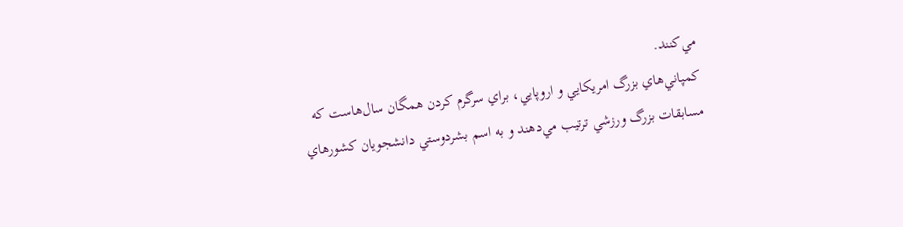مي‌كنند.
كمپاني‌هاي بزرگ امريكايي و اروپايي، براي سرگرم كردن همگان سال‌هاست كه مسابقات بزرگ ورزشي ترتيب مي‌دهند و به اسم بشردوستي دانشجويان كشورهاي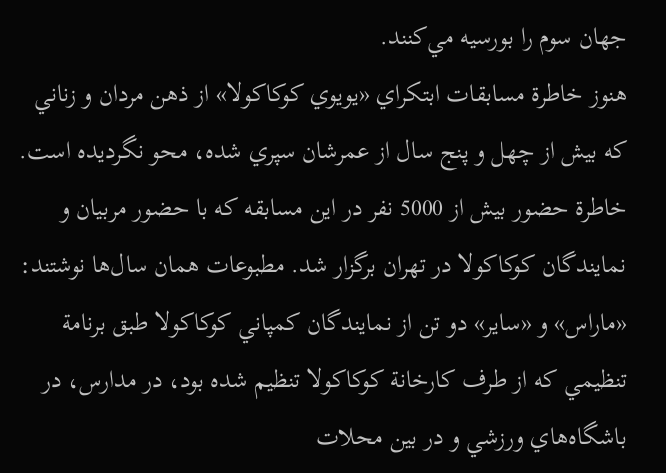جهان سوم را بورسيه مي‌كنند.
هنوز خاطرة مسابقات ابتكراي «يويوي كوكاكولا» از ذهن مردان و زناني كه بيش از چهل و پنج سال از عمرشان سپري شده، محو نگرديده است. خاطرة حضور بيش از 5000 نفر در اين مسابقه كه با حضور مربيان و نمايندگان كوکاكولا در تهران برگزار شد. مطبوعات همان سال‌ها نوشتند: «ماراس» و «ساير» دو تن از نمايندگان كمپاني كوكاكولا طبق برنامة تنظيمي كه از طرف كارخانة كوكاكولا تنظيم شده بود، در مدارس، در باشگاه‌هاي ورزشي و در بين محلات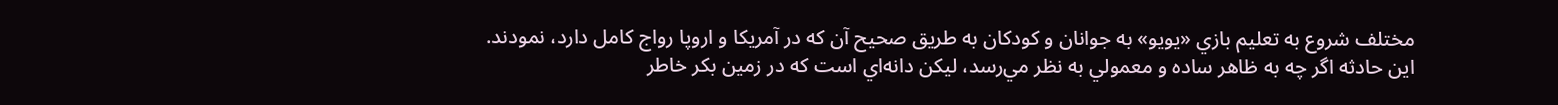مختلف شروع به تعليم بازي «يويو» به جوانان و كودكان به طريق صحيح آن كه در آمريكا و اروپا رواج كامل دارد، نمودند.
اين حادثه اگر چه به ظاهر ساده و معمولي به نظر مي‌رسد، ليكن دانه‌اي است كه در زمين بكر خاطر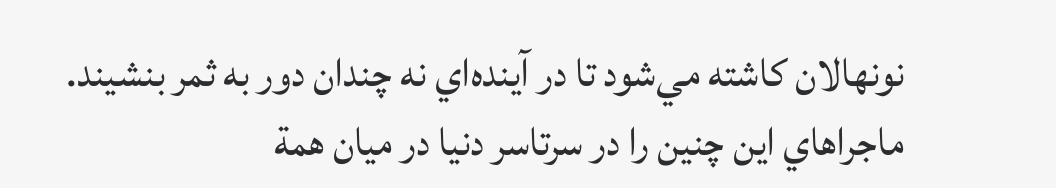نونهالان كاشته مي‌شود تا در آينده‌اي نه چندان دور به ثمر بنشيند. ماجراهاي اين چنين را در سرتاسر دنيا در ميان همة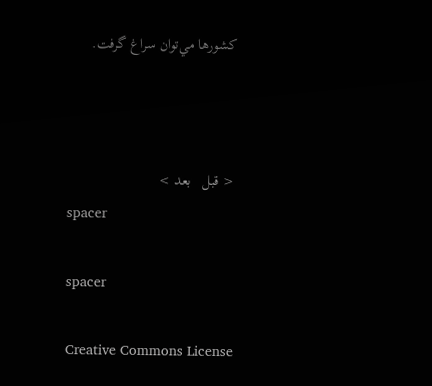كشورها مي‌توان سراغ گرفت.



< قبل   بعد >
spacer

spacer

Creative Commons License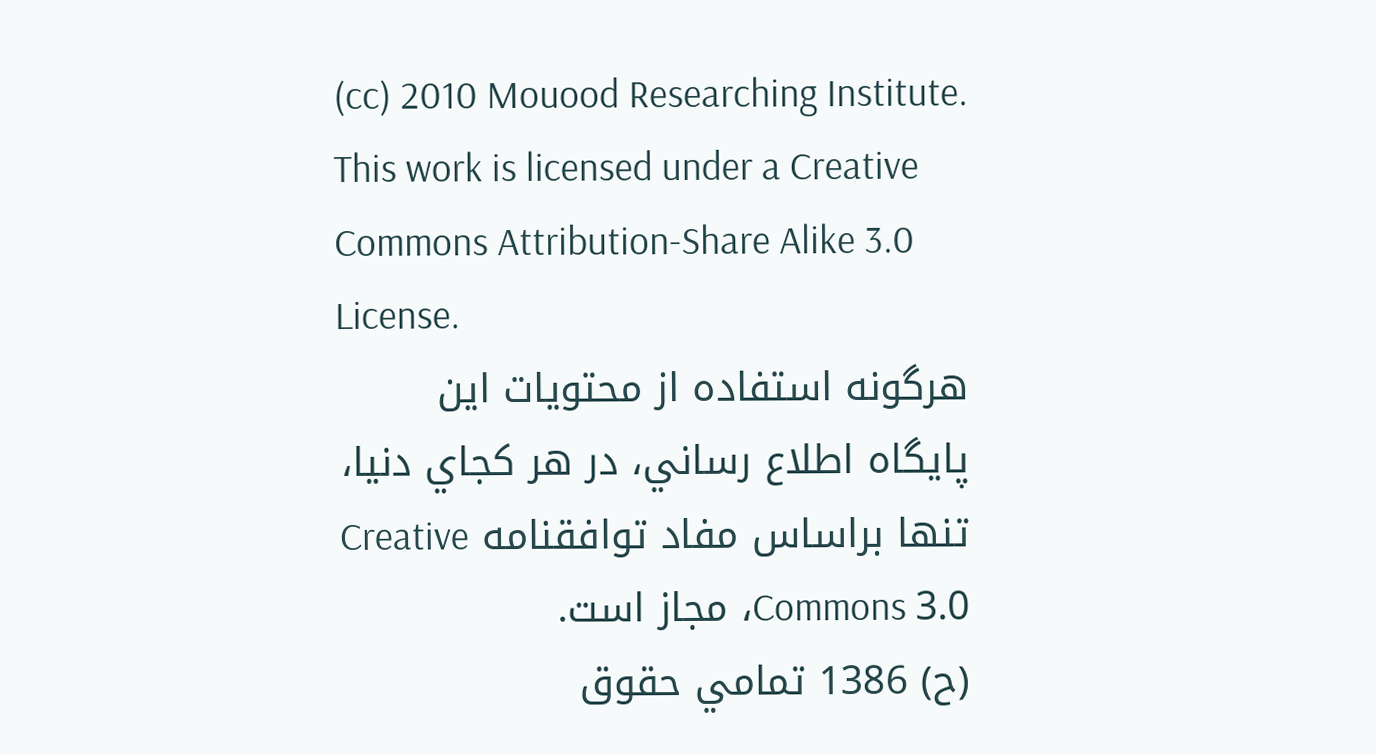(cc) 2010 Mouood Researching Institute. This work is licensed under a Creative Commons Attribution-Share Alike 3.0 License.
هرگونه استفاده از محتويات اين پايگاه اطلاع رساني، در هر کجاي دنيا، تنها براساس مفاد توافقنامه Creative Commons 3.0، مجاز است.
(ح) 1386 تمامي حقوق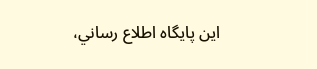اين پايگاه اطلاع رساني،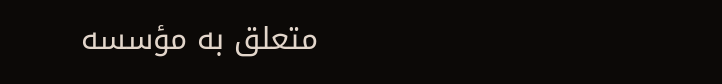متعلق به مؤسسه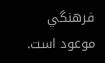فرهنگي موعود است.